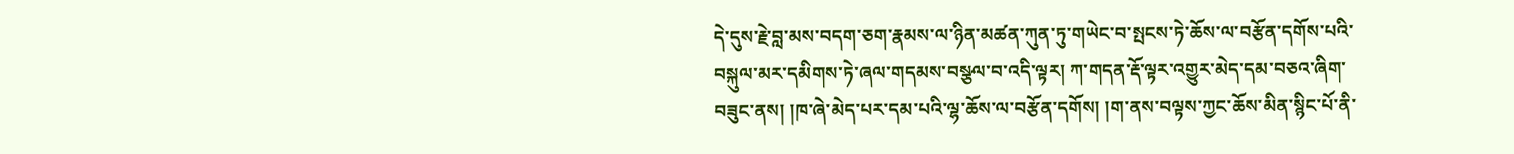དེ་དུས་རྗེ་བླ་མས་བདག་ཅག་རྣམས་ལ་ཉིན་མཚན་ཀུན་ཏུ་གཡེང་བ་སྤངས་ཏེ་ཆོས་ལ་བརྩོན་དགོས་པའི་བསྐུལ་མར་དམིགས་ཏེ་ཞལ་གདམས་བསྩལ་བ་འདི་ལྟར། ཀ་གདན་རྡོ་ལྟར་འགྱུར་མེད་དམ་བཅའ་ཞིག་བཟུང་ནས། །ཁ་ཞེ་མེད་པར་དམ་པའི་ལྷ་ཆོས་ལ་བརྩོན་དགོས། །ག་ནས་བལྟས་ཀྱང་ཆོས་མིན་སྙིང་པོ་ནི་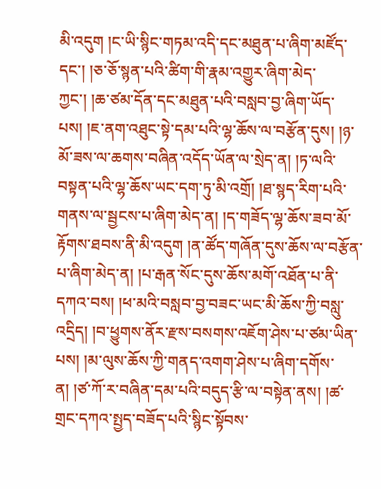མི་འདུག །ང་ཡི་སྙིང་གཏམ་འདི་དང་མཐུན་པ་ཞིག་མཛོད་དང་། །ཅ་ཅོ་སྙན་པའི་ཚིག་གི་རྣམ་འགྱུར་ཞིག་མེད་ཀྱང་། །ཆ་ཙམ་དོན་དང་མཐུན་པའི་བསླབ་བྱ་ཞིག་ཡོད་པས། །ཇ་ནག་འཐུང་སྟེ་དམ་པའི་ལྷ་ཆོས་ལ་བརྩོན་དུས། །ཉ་མོ་ཟས་ལ་ཆགས་བཞིན་འདོད་ཡོན་ལ་སྲེད་ན། །ཏ་ལའི་བསྟན་པའི་ལྷ་ཆོས་ཡང་དག་ཏུ་མི་འགྲོ། །ཐ་སྙད་རིག་པའི་གནས་ལ་སྦྱངས་པ་ཞིག་མེད་ན། །ད་གཟོད་ལྷ་ཆོས་ཟབ་མོ་རྟོགས་ཐབས་ནི་མི་འདུག །ན་ཚོད་གཞོན་དུས་ཆོས་ལ་བརྩོན་པ་ཞིག་མེད་ན། །པ་རྒན་སོང་དུས་ཆོས་མགོ་འཐོན་པ་ནི་དཀའ་བས། །ཕ་མའི་བསླབ་བྱ་བཟང་ཡང་མི་ཆོས་ཀྱི་བསླུ་འདྲིད། །བ་ཕྱུགས་ནོར་རྫས་བསགས་འཇོག་ཤེས་པ་ཙམ་ཡིན་པས། །མ་ལུས་ཆོས་ཀྱི་གནད་འགག་ཤེས་པ་ཞིག་དགོས་ན། །ཙ་ཀོ་ར་བཞིན་དམ་པའི་བདུད་རྩི་ལ་བསྟེན་ནས། །ཚ་གྲང་དཀའ་སྤྱད་བཟོད་པའི་སྙིང་སྟོབས་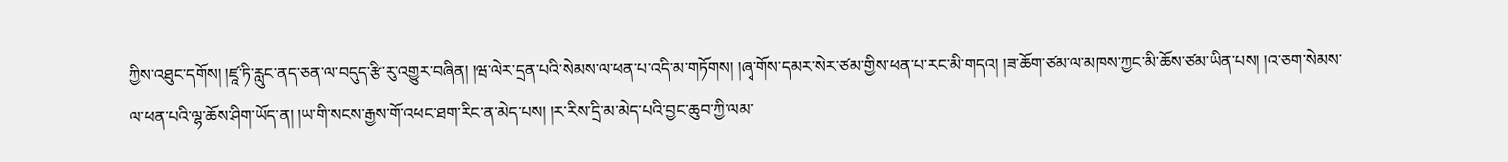ཀྱིས་འཐུང་དགོས། །ཛཱ་ཏི་རླུང་ནད་ཅན་ལ་བདུད་རྩི་རུ་འགྱུར་བཞིན། །ཝ་ལེར་དྲན་པའི་སེམས་ལ་ཕན་པ་འདི་མ་གཏོགས། །ཞྭ་གོས་དམར་སེར་ཙམ་གྱིས་ཕན་པ་རང་མི་གདའ། །ཟ་ཆོག་ཙམ་ལ་མཁས་ཀྱང་མི་ཆོས་ཙམ་ཡིན་པས། །འ་ཅག་སེམས་ལ་ཕན་པའི་ལྷ་ཆོས་ཤིག་ཡོད་ན། །ཡ་གི་སངས་རྒྱས་གོ་འཕང་ཐག་རིང་ན་མེད་པས། །ར་རིས་དྲི་མ་མེད་པའི་བྱང་ཆུབ་ཀྱི་ལམ་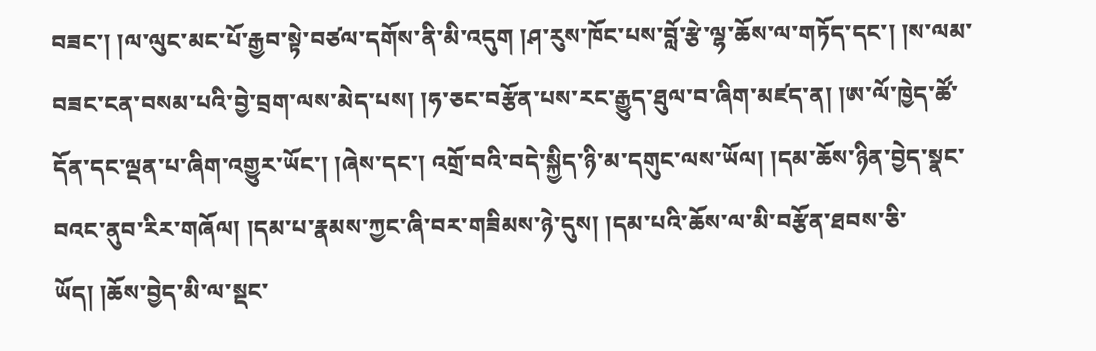བཟང་། །ལ་ལུང་མང་པོ་རྒྱབ་སྟེ་བཙལ་དགོས་ནི་མི་འདུག །ཤ་རུས་ཁོང་པས་བློ་རྩེ་ལྷ་ཆོས་ལ་གཏོད་དང་། །ས་ལམ་བཟང་ངན་བསམ་པའི་བྱེ་བྲག་ལས་མེད་པས། །ཧ་ཅང་བརྩོན་པས་རང་རྒྱུད་ཐུལ་བ་ཞིག་མཛད་ན། །ཨ་ལོ་ཁྱེད་ཚོ་དོན་དང་ལྡན་པ་ཞིག་འགྱུར་ཡོང་། །ཞེས་དང་། འགྲོ་བའི་བདེ་སྐྱིད་ཉི་མ་དགུང་ལས་ཡོལ། །དམ་ཆོས་ཉིན་བྱེད་སྣང་བའང་ནུབ་རིར་གཞོལ། །དམ་པ་རྣམས་ཀྱང་ཞི་བར་གཟིམས་ཉེ་དུས། །དམ་པའི་ཆོས་ལ་མི་བརྩོན་ཐབས་ཅི་ཡོད། །ཆོས་བྱེད་མི་ལ་སྡང་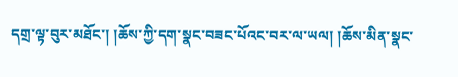དགྲ་ལྟ་བུར་མཐོང་། །ཆོས་ཀྱི་དག་སྣང་བཟང་པོའང་བར་ལ་ཡལ། །ཆོས་མིན་སྣང་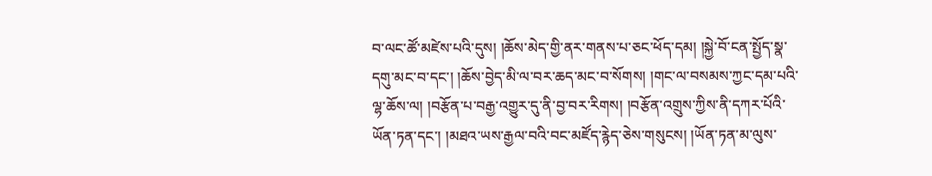བ་ལང་ཚོ་མཛེས་པའི་དུས། །ཆོས་མེད་གྱི་ནར་གནས་པ་ཅང་ཕོད་དམ། །སྐྱེ་བོ་ངན་སྤྱོད་སྣ་དགུ་མང་བ་དང་། །ཆོས་བྱེད་མི་ལ་བར་ཆད་མང་བ་སོགས། །གང་ལ་བསམས་ཀྱང་དམ་པའི་ལྷ་ཆོས་ལ། །བརྩོན་པ་བརྒྱ་འགྱུར་དུ་ནི་བྱ་བར་རིགས། །བརྩོན་འགྲུས་ཀྱིས་ནི་དཀར་པོའི་ཡོན་ཏན་དང་། །མཐའ་ཡས་རྒྱལ་བའི་བང་མཛོད་རྙེད་ཅེས་གསུངས། །ཡོན་ཏན་མ་ལུས་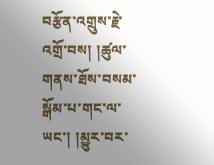བརྩོན་འགྲུས་རྗེ་འགྲོ་བས། །ཚུལ་གནས་ཐོས་བསམ་སྒོམ་པ་གང་ལ་ཡང་། །མྱུར་བར་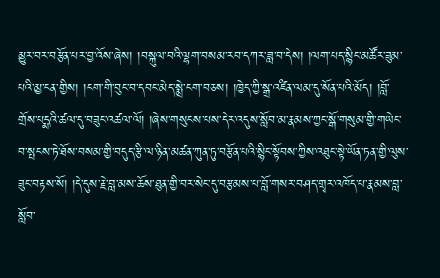མྱུར་བར་བརྩོན་པར་བྱ་འོས་ཞེས། །བསྐུལ་བའི་ལྷག་བསམ་རབ་དཀར་ཟླ་བ་དེས། །ལག་པད་སྙིང་མཚོར་ཟུམ་པའི་མྱ་ངན་གྱིས། །ངག་གི་བུང་བ་དབང་མེད་སྨྲེ་ངག་བཅས། །ཁྱེད་ཀྱི་སྒྲ་འཛིན་ལམ་དུ་སོན་པའི་མོད། །བློ་གྲོས་པདྨའི་ཚལ་དུ་བཟུང་འཚལ་ལོ། །ཞེས་གསུངས་པས་དེར་འདུས་སློབ་མ་རྣམས་ཀྱང་སྒོ་གསུམ་གྱི་གཡེང་བ་སྤངས་ཏེ་ཐོས་བསམ་གྱི་བདུད་རྩི་ལ་ཉིན་མཚན་ཀུན་ཏུ་བརྩོན་པའི་སྙིང་སྟོབས་ཀྱིས་འཐུང་སྟེ་ཡོན་ཏན་གྱི་ལུས་ཟུང་བརྟས་སོ། །དེ་དུས་རྗེ་བླ་མས་ཆོས་ཐུན་གྱི་བར་སེང་དུ་བརྩམས་པ་བློ་གསར་བཤད་གྲྭར་འཁོད་པ་རྣམས་བླ་སློབ་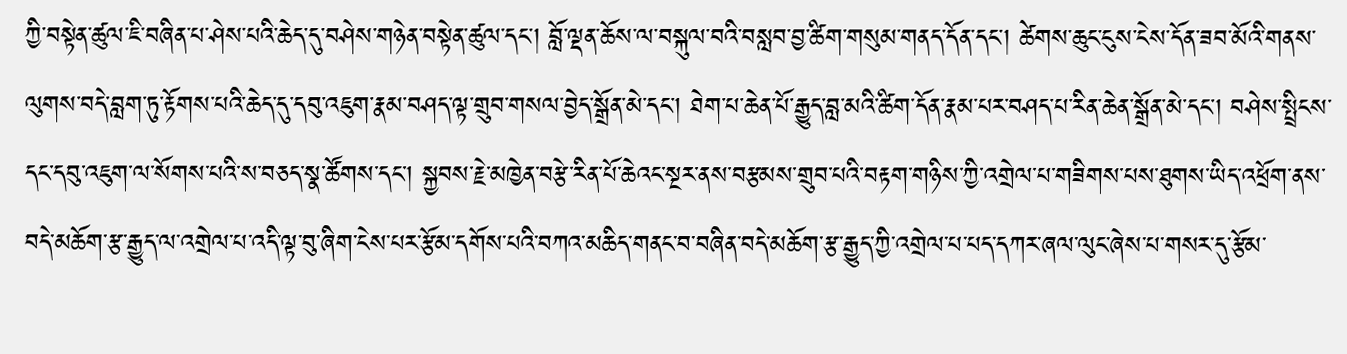ཀྱི་བསྟེན་ཚུལ་ཇི་བཞིན་པ་ཤེས་པའི་ཆེད་དུ་བཤེས་གཉེན་བསྟེན་ཚུལ་དང་། བློ་ལྡན་ཆོས་ལ་བསྐུལ་བའི་བསླབ་བྱ་ཚིག་གསུམ་གནད་དོན་དང་། ཚེགས་ཆུང་ངུས་ངེས་དོན་ཟབ་མོའི་གནས་ལུགས་བདེ་བླག་ཏུ་རྟོགས་པའི་ཆེད་དུ་དབུ་འཇུག་རྣམ་བཤད་ལྟ་གྲུབ་གསལ་བྱེད་སྒྲོན་མེ་དང་། ཐེག་པ་ཆེན་པོ་རྒྱུད་བླ་མའི་ཚིག་དོན་རྣམ་པར་བཤད་པ་རིན་ཆེན་སྒྲོན་མེ་དང་། བཤེས་སྤྲིངས་དང་དབུ་འཇུག་ལ་སོགས་པའི་ས་བཅད་སྣ་ཚོགས་དང་། སྐྱབས་རྗེ་མཁྱེན་བརྩེ་རིན་པོ་ཆེའང་སྔར་ནས་བརྩམས་གྲུབ་པའི་བརྟག་གཉིས་ཀྱི་འགྲེལ་པ་གཟིགས་པས་ཐུགས་ཡིད་འཕྲོག་ནས་བདེ་མཆོག་རྩ་རྒྱུད་ལ་འགྲེལ་པ་འདི་ལྟ་བུ་ཞིག་ངེས་པར་རྩོམ་དགོས་པའི་བཀའ་མཆིད་གནང་བ་བཞིན་བདེ་མཆོག་རྩ་རྒྱུད་ཀྱི་འགྲེལ་པ་པད་དཀར་ཞལ་ལུང་ཞེས་པ་གསར་དུ་རྩོམ་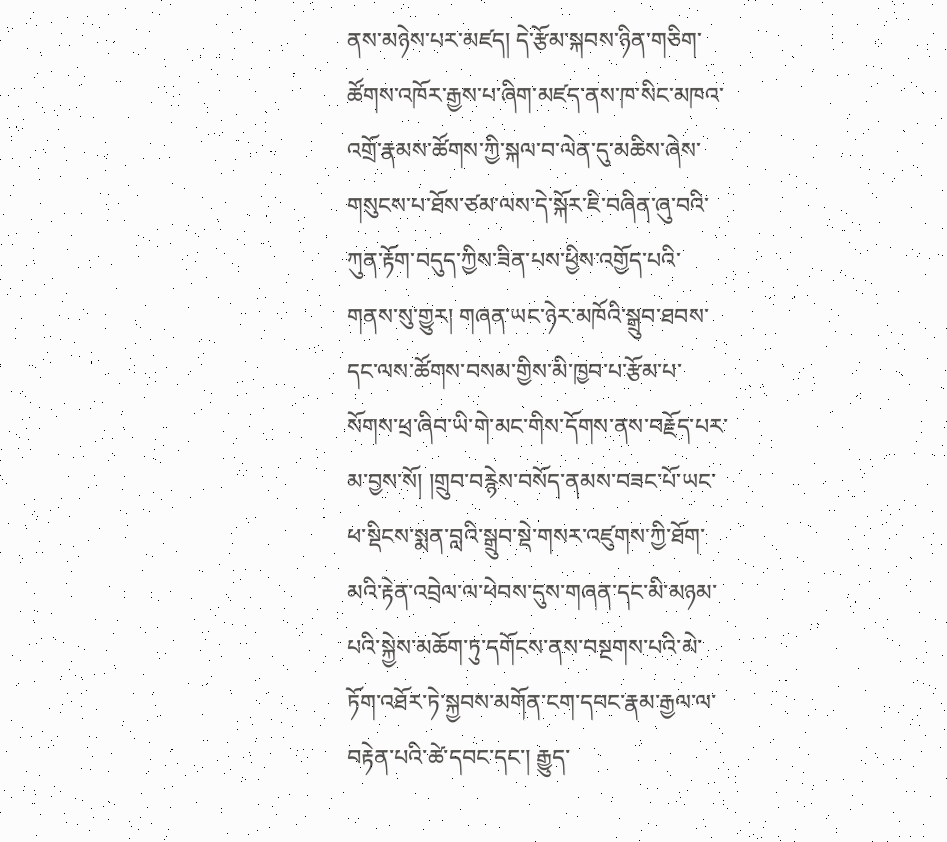ནས་མཉེས་པར་མཛད། དེ་རྩོམ་སྐབས་ཉིན་གཅིག་ཚོགས་འཁོར་རྒྱས་པ་ཞིག་མཛད་ནས་ཁ་སིང་མཁའ་འགྲོ་རྣམས་ཚོགས་ཀྱི་སྐལ་བ་ལེན་དུ་མཆིས་ཞེས་གསུངས་པ་ཐོས་ཙམ་ལས་དེ་སྐོར་ཇི་བཞིན་ཞུ་བའི་ཀུན་རྟོག་བདུད་ཀྱིས་ཟིན་པས་ཕྱིས་འགྱོད་པའི་གནས་སུ་གྱུར། གཞན་ཡང་ཉེར་མཁོའི་སྒྲུབ་ཐབས་དང་ལས་ཚོགས་བསམ་གྱིས་མི་ཁྱབ་པ་རྩོམ་པ་སོགས་ཕྲ་ཞིབ་ཡི་གེ་མང་གིས་དོགས་ནས་བརྗོད་པར་མ་བྱས་སོ། །གྲུབ་བརྙེས་བསོད་ནམས་བཟང་པོ་ཡང་ཕ་སྡིངས་སྨན་བླའི་སྒྲུབ་སྡེ་གསར་འཛུགས་ཀྱི་ཐོག་མའི་རྟེན་འབྲེལ་ལ་ཕེབས་དུས་གཞན་དང་མི་མཉམ་པའི་སྐྱེས་མཆོག་ཏུ་དགོངས་ནས་བསྔགས་པའི་མེ་ཏོག་འཐོར་ཏེ་སྐྱབས་མགོན་ངག་དབང་རྣམ་རྒྱལ་ལ་བརྟེན་པའི་ཚེ་དབང་དང་། རྒྱུད་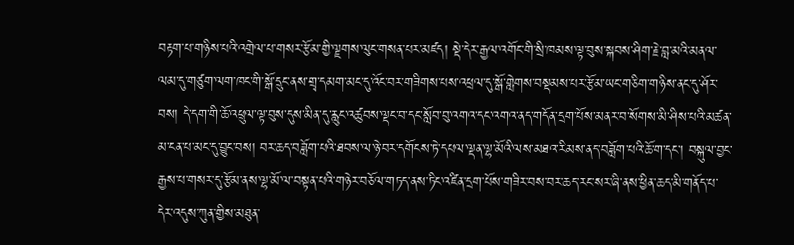བརྟག་པ་གཉིས་པའི་འགྲེལ་པ་གསར་རྩོམ་གྱི་ལྗགས་ལུང་གསན་པར་མཛད། སྡེ་དེར་རྒྱལ་འགོང་གི་སྲི་ཁམས་ལྟ་བུས་སྐབས་ཤིག་རྗེ་བླ་མའི་མནལ་ལམ་དུ་གཙུག་ལག་ཁང་གི་སྒོ་དྲུང་ནས་གྲྭ་དམག་མང་དུ་འོང་བར་གཟིགས་པས་འཕྲལ་དུ་སྒོ་གླེགས་བསྡམས་པར་རྩོམ་ཡང་གཅིག་གཉིས་ནང་དུ་ཤོར་བས། དེ་དག་གི་ཆོ་འཕྲུལ་ལྟ་བུས་དུས་མིན་དུ་རླུང་འཚུབས་ལྡང་བ་དང་སློབ་བུ་འགའ་དང་འགའ་ནད་གདོན་དྲག་པོས་མནར་བ་སོགས་མི་ཤིས་པའི་མཚན་མ་ངན་པ་མང་དུ་བྱུང་བས། བར་ཆད་བཟློག་པའི་ཐབས་ལ་ཉེ་བར་དགོངས་ཏེ་དཔལ་ལྡན་ལྷ་མོའི་ལས་མཐའ་རིམས་ནད་བཟློག་པའི་ཆོ་ག་དང་། བསྐུལ་བྱང་རྒྱས་པ་གསར་དུ་རྩོམ་ནས་ལྷ་མོ་ལ་བསྟན་པའི་གཉེར་བཅོལ་གཏད་ནས་ཏིང་འཛིན་དྲག་པོས་གཟིར་བས་བར་ཆད་རང་སར་ཞི་ནས་ཕྱིན་ཆད་མི་གནོད་པ་དེར་འདུས་ཀུན་གྱིས་མཐུན་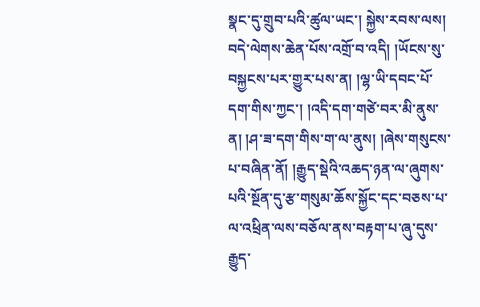སྣང་དུ་གྲུབ་པའི་ཚུལ་ཡང་། སྐྱེས་རབས་ལས། བདེ་ལེགས་ཆེན་པོས་འགྲོ་བ་འདི། །ཡོངས་སུ་བསྐྱངས་པར་གྱུར་པས་ན། །ལྷ་ཡི་དབང་པོ་དག་གིས་ཀྱང་། །འདི་དག་གཙེ་བར་མི་ནུས་ན། །ཤ་ཟ་དག་གིས་ག་ལ་ནུས། །ཞེས་གསུངས་པ་བཞིན་ནོ། །རྒྱུད་སྡེའི་འཆད་ཉན་ལ་ཞུགས་པའི་སྔོན་དུ་རྩ་གསུམ་ཆོས་སྐྱོང་དང་བཅས་པ་ལ་འཕྲིན་ལས་བཅོལ་ནས་བརྟག་པ་ཞུ་དུས་རྒྱུད་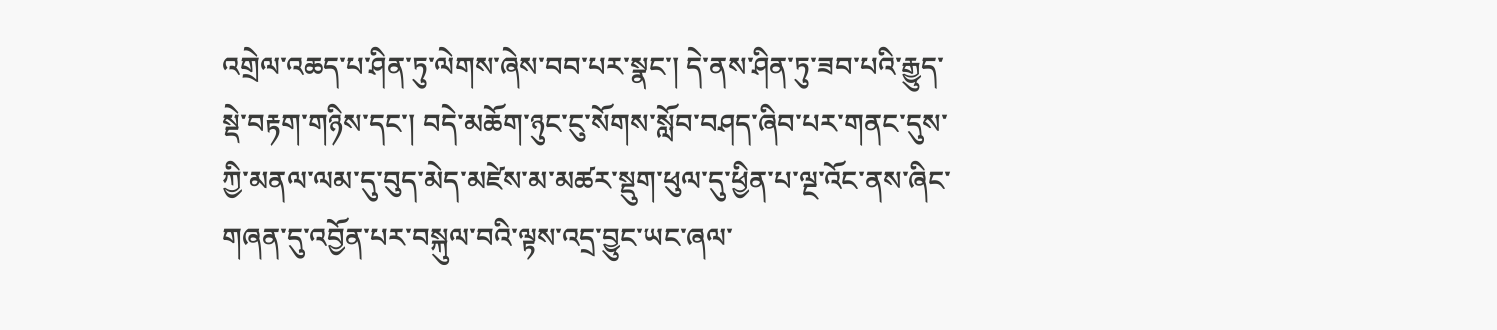འགྲེལ་འཆད་པ་ཤིན་ཏུ་ལེགས་ཞེས་བབ་པར་སྣང་། དེ་ནས་ཤིན་ཏུ་ཟབ་པའི་རྒྱུད་སྡེ་བརྟག་གཉིས་དང་། བདེ་མཆོག་ཉུང་ངུ་སོགས་སློབ་བཤད་ཞིབ་པར་གནང་དུས་ཀྱི་མནལ་ལམ་དུ་བུད་མེད་མཛེས་མ་མཚར་སྡུག་ཕུལ་དུ་ཕྱིན་པ་ལྔ་འོང་ནས་ཞིང་གཞན་དུ་འབྱོན་པར་བསྐུལ་བའི་ལྟས་འདྲ་བྱུང་ཡང་ཞལ་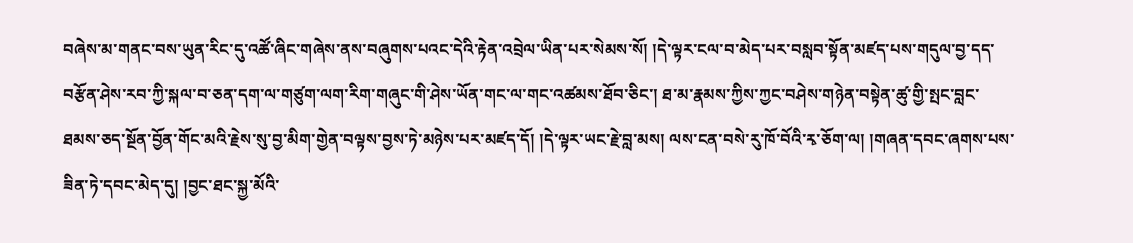བཞེས་མ་གནང་བས་ཡུན་རིང་དུ་འཚོ་ཞིང་གཞེས་ནས་བཞུགས་པའང་དེའི་རྟེན་འབྲེལ་ཡིན་པར་སེམས་སོ། །དེ་ལྟར་ངལ་བ་མེད་པར་བསླབ་སྟོན་མཛད་པས་གདུལ་བྱ་དད་བརྩོན་ཤེས་རབ་ཀྱི་སྐལ་བ་ཅན་དག་ལ་གཙུག་ལག་རིག་གཞུང་གི་ཤེས་ཡོན་གང་ལ་གང་འཚམས་ཐོབ་ཅིང་། ཐ་མ་རྣམས་ཀྱིས་ཀྱང་བཤེས་གཉེན་བསྟེན་ཚུ་གྱི་སྤང་བླང་ཐམས་ཅད་སྔོན་བྱོན་གོང་མའི་རྗེས་སུ་བྱ་མིག་གྱེན་བལྟས་བྱས་ཏེ་མཉེས་པར་མཛད་དོ། །དེ་ལྟར་ཡང་རྗེ་བླ་མས། ལས་ངན་བསེ་རུ་ཁོ་བོའི་རྭ་ཅོག་ལ། །གཞན་དབང་ཞགས་པས་ཟིན་ཏེ་དབང་མེད་དུ། །བྱང་ཐང་སྐྱ་མོའི་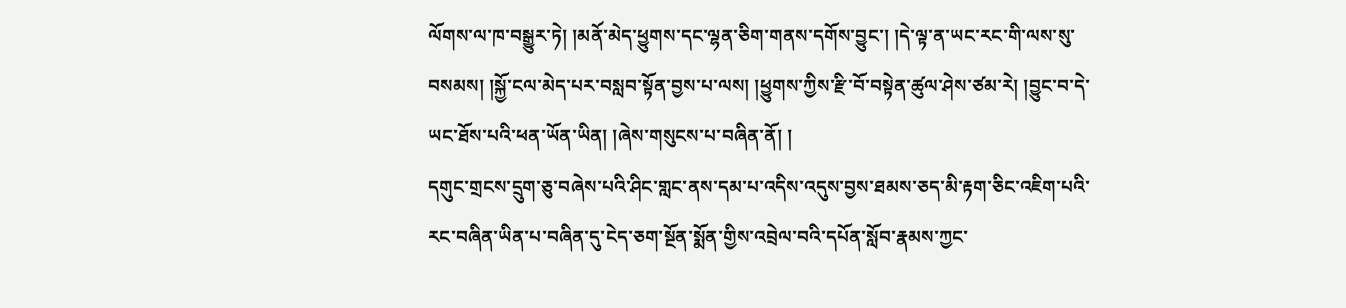ལོགས་ལ་ཁ་བསྒྱུར་ཏེ། །མནོ་མེད་ཕྱུགས་དང་ལྷན་ཅིག་གནས་དགོས་བྱུང་། །དེ་ལྟ་ན་ཡང་རང་གི་ལས་སུ་བསམས། །སྐྱོ་ངལ་མེད་པར་བསླབ་སྟོན་བྱས་པ་ལས། །ཕྱུགས་ཀྱིས་རྫི་བོ་བསྟེན་ཚུལ་ཤེས་ཙམ་རེ། །བྱུང་བ་དེ་ཡང་ཐོས་པའི་ཕན་ཡོན་ཡིན། །ཞེས་གསུངས་པ་བཞིན་ནོ། །
དགུང་གྲངས་དྲུག་ཅུ་བཞེས་པའི་ཤིང་གླང་ནས་དམ་པ་འདིས་འདུས་བྱས་ཐམས་ཅད་མི་རྟག་ཅིང་འཇིག་པའི་རང་བཞིན་ཡིན་པ་བཞིན་དུ་ངེད་ཅག་སྔོན་སྨོན་གྱིས་འབྲེལ་བའི་དཔོན་སློབ་རྣམས་ཀྱང་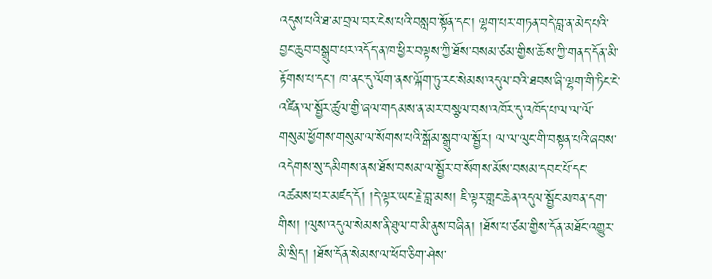འདུས་པའི་ཐ་མ་བྲལ་བར་ངེས་པའི་བསླབ་སྟོན་དང་། ལྷག་པར་གཏན་བདེ་བླ་ན་མེད་པའི་བྱང་ཆུབ་བསྒྲུབ་པར་འདོད་ན་ཁ་ཕྱིར་བལྟས་ཀྱི་ཐོས་བསམ་ཙམ་གྱིས་ཆོས་ཀྱི་གནད་དོན་མི་རྟོགས་པ་དང་། ཁ་ནང་དུ་ལོག་ནས་ལྐོག་ཏུ་རང་སེམས་འདུལ་བའི་ཐབས་ཞི་ལྷག་གི་ཏིང་ངེ་འཛིན་ལ་སྦྱོར་ཚུལ་གྱི་ཞལ་གདམས་ན་མར་བསྩལ་བས་འཁོར་དུ་འཁོད་པ་ལ་ལ་ལོ་གསུམ་ཕྱོགས་གསུམ་ལ་སོགས་པའི་སྒོམ་སྒྲུབ་ལ་སྦྱོར། ལ་ལ་ལུང་གི་བསྟན་པའི་ཞབས་འདེགས་སུ་དམིགས་ནས་ཐོས་བསམ་ལ་སྦྱོར་བ་སོགས་མོས་བསམ་དབང་པོ་དང་འཚམས་པར་མཛད་དོ། །དེ་ལྟར་ཡང་རྗེ་བླ་མས། ཇི་ལྟར་གླང་ཆེན་འདུལ་སྦྱོང་མཁན་དག་གིས། །ལུས་འདུལ་སེམས་ནི་ཐུལ་བ་མི་ནུས་བཞིན། །ཐོས་པ་ཙམ་གྱིས་དོན་མཐོང་འགྱུར་མི་སྲིད། །ཐོས་དོན་སེམས་ལ་ཕོབ་ཅིག་ཤེས་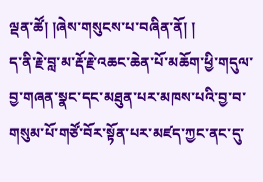ལྡན་ཚོ། །ཞེས་གསུངས་པ་བཞིན་ནོ། །
ད་ནི་རྗེ་བླ་མ་རྡོ་རྗེ་འཆང་ཆེན་པོ་མཆོག་ཕྱི་གདུལ་བྱ་གཞན་སྣང་དང་མཐུན་པར་མཁས་པའི་བྱ་བ་གསུམ་པོ་གཙོ་བོར་སྟོན་པར་མཛད་ཀྱང་ནང་དུ་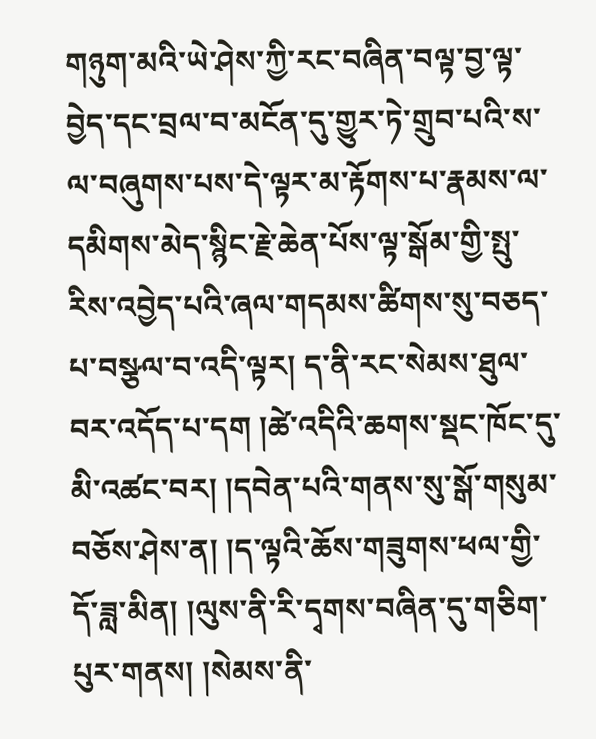གཉུག་མའི་ཡེ་ཤེས་ཀྱི་རང་བཞིན་བལྟ་བྱ་ལྟ་བྱེད་དང་བྲལ་བ་མངོན་དུ་གྱུར་ཏེ་གྲུབ་པའི་ས་ལ་བཞུགས་པས་དེ་ལྟར་མ་རྟོགས་པ་རྣམས་ལ་དམིགས་མེད་སྙིང་རྗེ་ཆེན་པོས་ལྟ་སྒོམ་གྱི་སྤུ་རིས་འབྱེད་པའི་ཞལ་གདམས་ཚིགས་སུ་བཅད་པ་བསྩལ་བ་འདི་ལྟར། ད་ནི་རང་སེམས་ཐུལ་བར་འདོད་པ་དག །ཚེ་འདིའི་ཆགས་སྡང་ཁོང་དུ་མི་འཚང་བར། །དབེན་པའི་གནས་སུ་སྒོ་གསུམ་བཅོས་ཤེས་ན། །ད་ལྟའི་ཆོས་གཟུགས་ཕལ་གྱི་དོ་ཟླ་མིན། །ལུས་ནི་རི་དྭགས་བཞིན་དུ་གཅིག་པུར་གནས། །སེམས་ནི་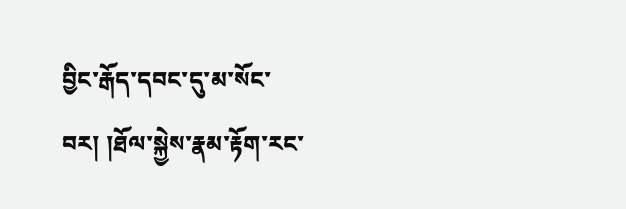བྱིང་རྒོད་དབང་དུ་མ་སོང་བར། །ཐོལ་སྐྱེས་རྣམ་རྟོག་རང་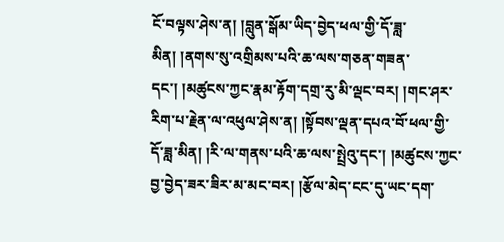ངོ་བལྟས་ཤེས་ན། །བླུན་སྒོམ་ཡིད་བྱེད་ཕལ་གྱི་དོ་ཟླ་མིན། །ནགས་སུ་འགྲིམས་པའི་ཆ་ལས་གཅན་གཟན་དང་། །མཚུངས་ཀྱང་རྣམ་རྟོག་དགྲ་རུ་མི་ལྡང་བར། །གང་ཤར་རིག་པ་རྗེན་ལ་འཕུལ་ཤེས་ན། །སྟོབས་ལྡན་དཔའ་བོ་ཕལ་གྱི་དོ་ཟླ་མིན། །རི་ལ་གནས་པའི་ཆ་ལས་སྤྲེའུ་དང་། །མཚུངས་ཀྱང་བྱ་བྱེད་ཟར་ཟིར་མ་མང་བར། །རྩོལ་མེད་ངང་དུ་ཡང་དག་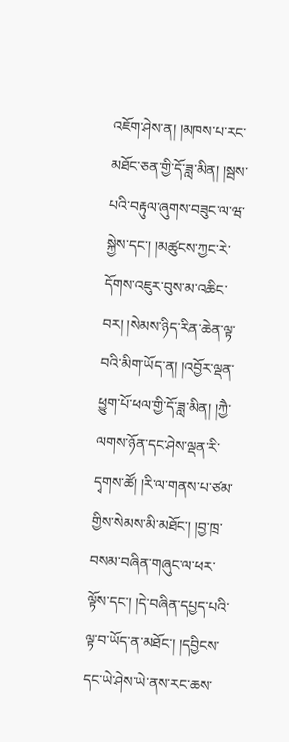འཇོག་ཤེས་ན། །མཁས་པ་རང་མཐོང་ཅན་གྱི་དོ་ཟླ་མིན། །སྦས་པའི་བརྟུལ་ཞུགས་བཟུང་ལ་ཝ་སྐྱེས་དང་། །མཚུངས་ཀྱང་རེ་དོགས་འཇུར་བུས་མ་འཆིང་བར། །སེམས་ཉིད་རིན་ཆེན་ལྟ་བའི་མིག་ཡོད་ན། །འབྱོར་ལྡན་ཕྱུག་པོ་ཕལ་གྱི་དོ་ཟླ་མིན། །ཀྱཻ་ལགས་ཉོན་དང་ཤེས་ལྡན་རི་དྭགས་ཚོ། །རི་ལ་གནས་པ་ཙམ་གྱིས་སེམས་མི་མཐོང་། །བྱ་ཁྲ་བསམ་བཞིན་གཞུང་ལ་ཕར་ལྟོས་དང་། །དེ་བཞིན་དཔྱད་པའི་ལྟ་བ་ཡོད་ན་མཐོང་། །དབྱིངས་དང་ཡེ་ཤེས་ཡེ་ནས་རང་ཆས་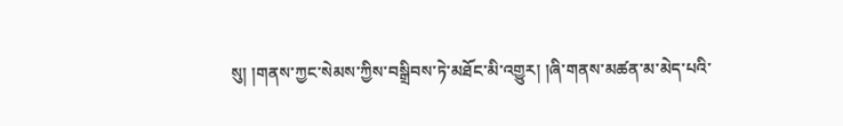སུ། །གནས་ཀྱང་སེམས་ཀྱིས་བསྒྲིབས་ཏེ་མཐོང་མི་འགྱུར། །ཞི་གནས་མཚན་མ་མེད་པའི་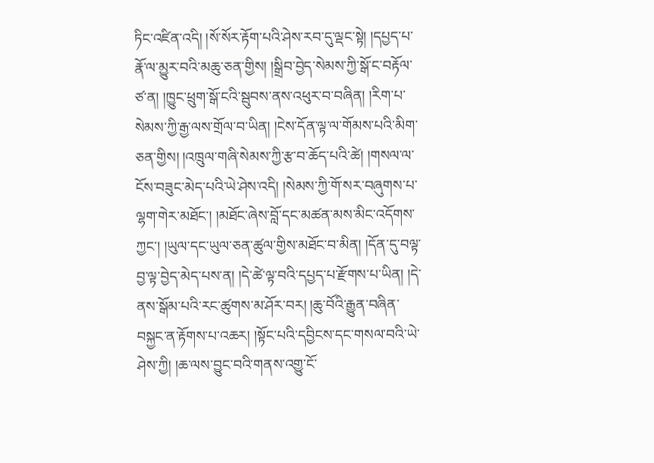ཏིང་འཛིན་འདི། །སོ་སོར་རྟོག་པའི་ཤེས་རབ་དུ་ལྡང་སྟེ། །དཔྱད་པ་རྣོ་ལ་མྱུར་བའི་མཆུ་ཅན་གྱིས། །སྒྲིབ་བྱེད་སེམས་ཀྱི་སྒོ་ང་བརྟོལ་ཙ་ན། །ཁྱུང་ཕྲུག་སྒོ་ངའི་སྦུབས་ནས་འཕུར་བ་བཞིན། །རིག་པ་སེམས་ཀྱི་རྒྱ་ལས་གྲོལ་བ་ཡིན། །ངེས་དོན་ལྟ་ལ་གོམས་པའི་མིག་ཅན་གྱིས། །འཁྲུལ་གཞི་སེམས་ཀྱི་རྩ་བ་ཆོད་པའི་ཚེ། །གསལ་ལ་ངོས་བཟུང་མེད་པའི་ཡེ་ཤེས་འདི། །སེམས་ཀྱི་གོ་སར་བཞུགས་པ་ལྷག་གེར་མཐོང་། །མཐོང་ཞེས་བློ་དང་མཚན་མས་མིང་འདོགས་ཀྱང་། །ཡུལ་དང་ཡུལ་ཅན་ཚུལ་གྱིས་མཐོང་བ་མིན། །དོན་དུ་བལྟ་བྱ་ལྟ་བྱེད་མེད་པས་ན། །དེ་ཚེ་ལྟ་བའི་དཔྱད་པ་རྫོགས་པ་ཡིན། །དེ་ནས་སྒོམ་པའི་རང་ཚུགས་མ་ཤོར་བར། །ཆུ་བོའི་རྒྱུན་བཞིན་བསྐྱང་ན་རྟོགས་པ་འཆར། །སྟོང་པའི་དབྱིངས་དང་གསལ་བའི་ཡེ་ཤེས་ཀྱི། །ཆ་ལས་བྱུང་བའི་གནས་འགྱུ་ངོ་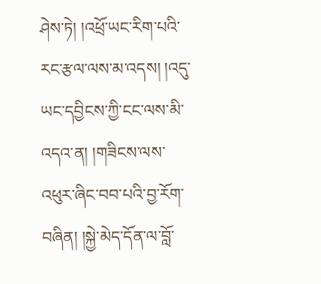ཤེས་ཏེ། །འཕྲོ་ཡང་རིག་པའི་རང་རྩལ་ལས་མ་འདས། །འདུ་ཡང་དབྱིངས་ཀྱི་ངང་ལས་མི་འདའ་ན། །གཟིངས་ལས་འཕུར་ཞིང་བབ་པའི་བྱ་རོག་བཞིན། །སྐྱེ་མེད་དོན་ལ་བློ་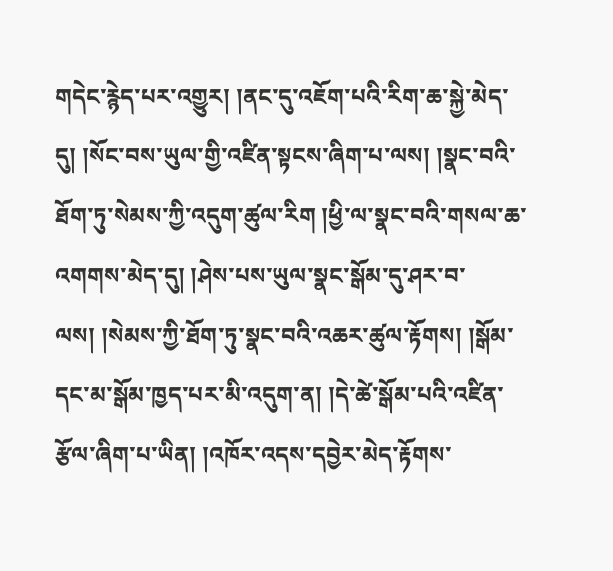གདེང་རྙེད་པར་འགྱུར། །ནང་དུ་འཇོག་པའི་རིག་ཆ་སྐྱེ་མེད་དུ། །སོང་བས་ཡུལ་གྱི་འཛིན་སྟངས་ཞིག་པ་ལས། །སྣང་བའི་ཐོག་ཏུ་སེམས་ཀྱི་འདུག་ཚུལ་རིག །ཕྱི་ལ་སྣང་བའི་གསལ་ཆ་འགགས་མེད་དུ། །ཤེས་པས་ཡུལ་སྣང་སྒོམ་དུ་ཤར་བ་ལས། །སེམས་ཀྱི་ཐོག་ཏུ་སྣང་བའི་འཆར་ཚུལ་རྟོགས། །སྒོམ་དང་མ་སྒོམ་ཁྱད་པར་མི་འདུག་ན། །དེ་ཚེ་སྒོམ་པའི་འཛིན་རྩོལ་ཞིག་པ་ཡིན། །འཁོར་འདས་དབྱེར་མེད་རྟོགས་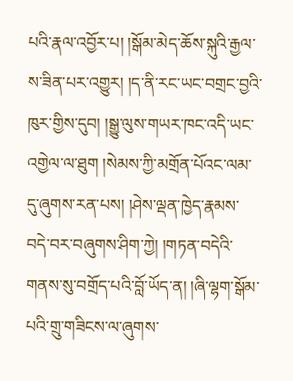པའི་རྣལ་འབྱོར་པ། །སྒོམ་མེད་ཆོས་སྐུའི་རྒྱལ་ས་ཟིན་པར་འགྱུར། །ད་ནི་རང་ཡང་བགྲང་བྱའི་ཁུར་གྱིས་དུབ། །སྒྱུ་ལུས་གཡར་ཁང་འདི་ཡང་འགྱེལ་ལ་ཐུག །སེམས་ཀྱི་མགྲོན་པོའང་ལམ་དུ་ཞུགས་རན་པས། །ཤེས་ལྡན་ཁྱེད་རྣམས་བདེ་བར་བཞུགས་ཤིག་ཀྱེ། །གཏན་བདེའི་གནས་སུ་བགྲོད་པའི་བློ་ཡོད་ན། །ཞི་ལྷག་སྒོམ་པའི་གྲུ་གཟིངས་ལ་ཞུགས་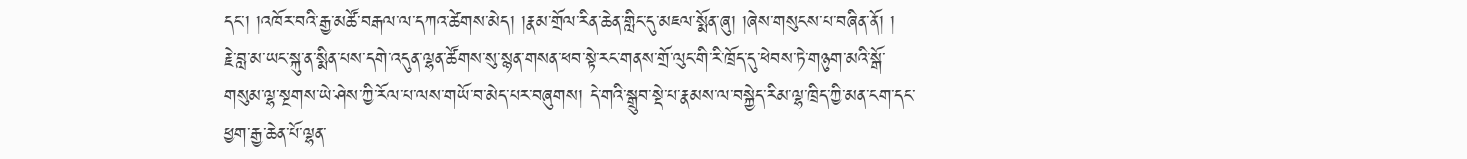དང་། །འཁོར་བའི་རྒྱ་མཚོ་བརྒལ་ལ་དཀའ་ཚེགས་མེད། །རྣམ་གྲོལ་རིན་ཆེན་གླིང་དུ་མཇལ་སྨོན་ཞུ། །ཞེས་གསུངས་པ་བཞིན་ནོ། །
རྗེ་བླ་མ་ཡང་སྐུ་ན་སྨིན་པས་དགེ་འདུན་ལྷན་ཚོགས་སུ་སྙན་གསན་ཕབ་སྟེ་རང་གནས་གྲོ་ལུང་གི་རི་ཁྲོད་དུ་ཕེབས་ཏེ་གཉུག་མའི་སྒོ་གསུམ་ལྷ་སྔགས་ཡེ་ཤེས་ཀྱི་རོལ་པ་ལས་གཡོ་བ་མེད་པར་བཞུགས། དེ་གའི་སྒྲུབ་སྡེ་པ་རྣམས་ལ་བསྐྱེད་རིམ་ལྷ་ཁྲིད་ཀྱི་མན་ངག་དང་ཕྱག་རྒྱ་ཆེན་པོ་ལྷན་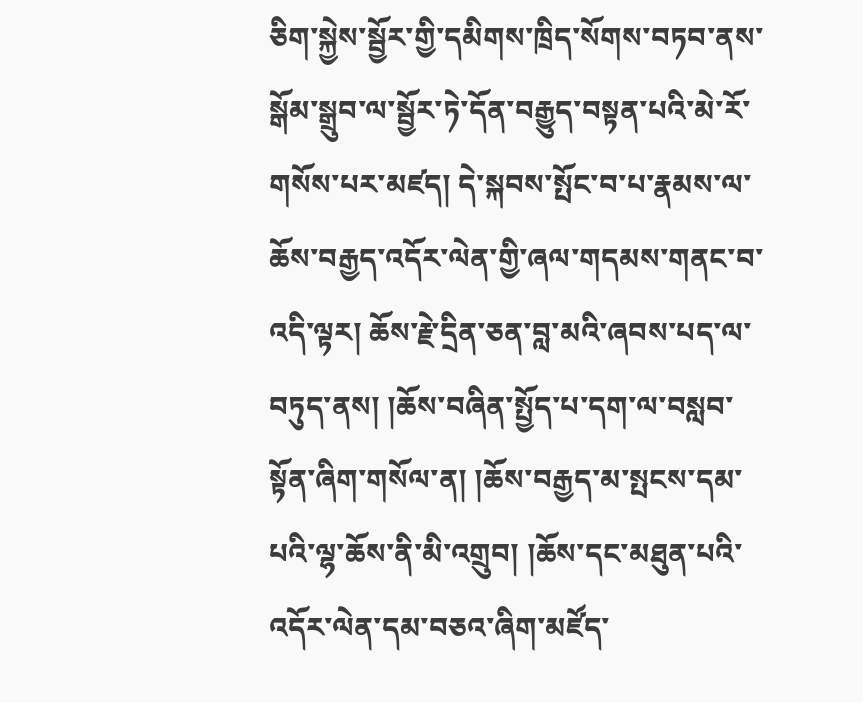ཅིག་སྐྱེས་སྦྱོར་གྱི་དམིགས་ཁྲིད་སོགས་བཏབ་ནས་སྒོམ་སྒྲུབ་ལ་སྦྱོར་ཏེ་དོན་བརྒྱུད་བསྟན་པའི་མེ་རོ་གསོས་པར་མཛད། དེ་སྐབས་སྤོང་བ་པ་རྣམས་ལ་ཆོས་བརྒྱད་འདོར་ལེན་གྱི་ཞལ་གདམས་གནང་བ་འདི་ལྟར། ཆོས་རྗེ་དྲིན་ཅན་བླ་མའི་ཞབས་པད་ལ་བཏུད་ནས། །ཆོས་བཞིན་སྤྱོད་པ་དག་ལ་བསླབ་སྟོན་ཞིག་གསོལ་ན། །ཆོས་བརྒྱད་མ་སྤངས་དམ་པའི་ལྷ་ཆོས་ནི་མི་འགྲུབ། །ཆོས་དང་མཐུན་པའི་འདོར་ལེན་དམ་བཅའ་ཞིག་མཛོད་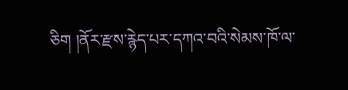ཅིག །ནོར་རྫས་རྙེད་པར་དཀའ་བའི་སེམས་ཁོ་ལ་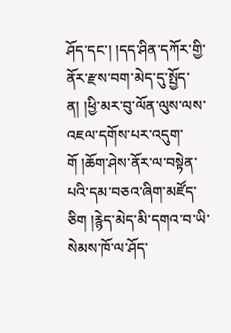ཤོད་དང་། །དད་ཤིན་དཀོར་གྱི་ནོར་རྫས་བག་མེད་དུ་སྤྱོད་ན། །ཕྱི་མར་བུ་ལོན་ལུས་ལས་འཇལ་དགོས་པར་འདུག་གོ །ཆོག་ཤེས་ནོར་ལ་བསྟེན་པའི་དམ་བཅའ་ཞིག་མཛོད་ཅིག །རྙེད་མེད་མི་དགའ་བ་ཡི་སེམས་ཁོ་ལ་ཤོད་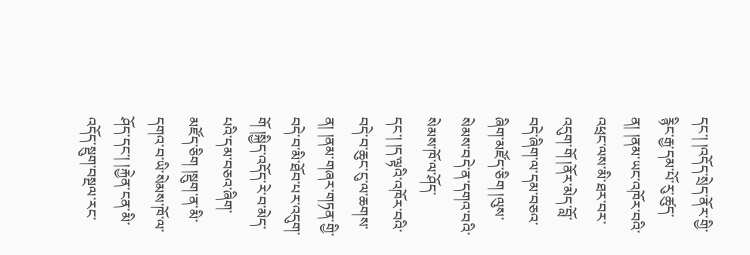དང་། །འདོད་སྲེད་ནོར་གྱི་རྙིང་རྒྱ་དམ་པོ་རུ་ཚུད་ན། །ནམ་ཡང་འཁོར་བའི་འཕྲང་ལས་མི་ཐར་བར་འདུག་གོ །ནོར་མེད་བློ་བདེ་ཞིག་ལ་དམ་བཅའ་ཞིག་མཛོད་ཅིག །ལུས་སེམས་བདེ་ན་དགའ་བའི་སེམས་ཁོ་ལ་ཤོད་དང་། །ད་ལྟའི་འཁོར་བའི་བདེ་བ་ཆུང་ངུ་ལ་ཆགས་ན། །ནམ་གཞར་གཏན་གྱི་བདེ་བ་མི་ཐོབ་པར་འདུག་གོ །སྐྱིད་འདོད་རེ་བ་མེད་པའི་དམ་བཅའ་ཞིག་མཛོད་ཅིག །སྡུག་ན་མི་དགའ་བ་ཡི་སེམས་ཁོ་ལ་ཤོད་དང་། །རྐྱེན་ངན་མི་འདོད་སྡུག་བསྔལ་རང་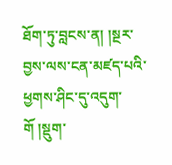ཐོག་ཏུ་བླངས་ན། །སྔར་བྱས་ལས་ངན་མཛད་པའི་ཕྱགས་ཤིང་དུ་འདུག་གོ །སྡུག་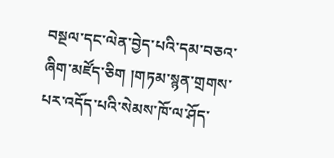བསྔལ་དང་ལེན་བྱེད་པའི་དམ་བཅའ་ཞིག་མཛོད་ཅིག །གཏམ་སྙན་གྲགས་པར་འདོད་པའི་སེམས་ཁོ་ལ་ཤོད་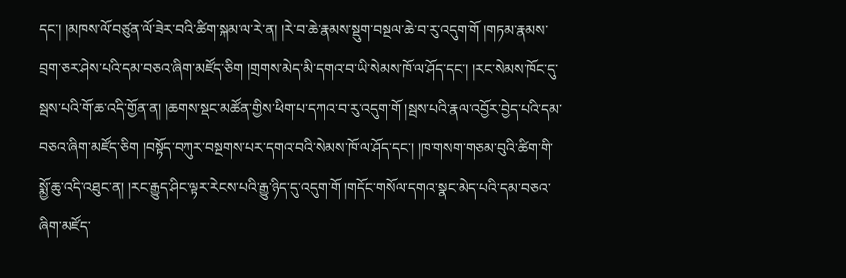དང་། །མཁས་ལོ་བཙུན་ལོ་ཟེར་བའི་ཚིག་སྐམ་ལ་རེ་ན། །རེ་བ་ཆེ་རྣམས་སྡུག་བསྔལ་ཆེ་བ་རུ་འདུག་གོ །གཏམ་རྣམས་བྲག་ཅར་ཤེས་པའི་དམ་བཅའ་ཞིག་མཛོད་ཅིག །གྲགས་མེད་མི་དགའ་བ་ཡི་སེམས་ཁོ་ལ་ཤོད་དང་། །རང་སེམས་ཁོང་དུ་སྦས་པའི་གོ་ཆ་འདི་གྱོན་ན། །ཆགས་སྡང་མཚོན་གྱིས་ཕིག་པ་དཀའ་བ་རུ་འདུག་གོ །སྦས་པའི་རྣལ་འབྱོར་བྱེད་པའི་དམ་བཅའ་ཞིག་མཛོད་ཅིག །བསྟོད་བཀུར་བསྔགས་པར་དགའ་བའི་སེམས་ཁོ་ལ་ཤོད་དང་། །ཁ་གསག་གཅམ་བུའི་ཚིག་གི་སྨྱོ་ཆུ་འདི་འཐུང་ན། །རང་རྒྱུད་ཤིང་ལྟར་རེངས་པའི་རྒྱུ་ཉིད་དུ་འདུག་གོ །གདོང་གསོལ་དགའ་སྣང་མེད་པའི་དམ་བཅའ་ཞིག་མཛོད་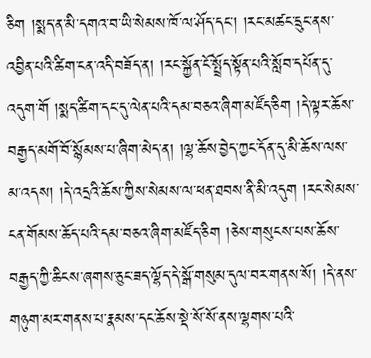ཅིག །སྨད་ན་མི་དགའ་བ་ཡི་སེམས་ཁོ་ལ་ཤོད་དང་། །རང་མཚང་དྲུང་ནས་འབྱིན་པའི་ཚིག་ངན་འདི་བཟོད་ན། །རང་སྐྱོན་ངོ་སྤྲོད་སྟོན་པའི་སློབ་དཔོན་དུ་འདུག་གོ །སྨད་ཚིག་དང་དུ་ལེན་པའི་དམ་བཅའ་ཞིག་མཛོད་ཅིག །དེ་ལྟར་ཆོས་བརྒྱད་མགོ་བོ་སྙོམས་པ་ཞིག་མེད་ན། །ལྷ་ཆོས་བྱེད་ཀྱང་དོན་དུ་མི་ཆོས་ལས་མ་འདས། །དེ་འདྲའི་ཆོས་ཀྱིས་སེམས་ལ་ཕན་ཐབས་ནི་མི་འདུག །རང་སེམས་ངན་གོམས་ཆོད་པའི་དམ་བཅའ་ཞིག་མཛོད་ཅིག །ཅེས་གསུངས་པས་ཆོས་བརྒྱད་ཀྱི་ཆིངས་ཞགས་ཅུང་ཟད་ལྷོད་དེ་སྒོ་གསུམ་དུལ་བར་གནས་སོ། །དེ་ནས་གཉུག་མར་གནས་པ་རྣམས་དང་ཆོས་སྡེ་སོ་སོ་ནས་ལྷགས་པའི་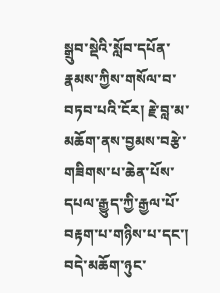སྒྲུབ་སྡེའི་སློབ་དཔོན་རྣམས་ཀྱིས་གསོལ་བ་བཏབ་པའི་ངོར། རྗེ་བླ་མ་མཆོག་ནས་བྱམས་བརྩེ་གཟིགས་པ་ཆེན་པོས་དཔལ་རྒྱུད་ཀྱི་རྒྱལ་པོ་བརྟག་པ་གཉིས་པ་དང་། བདེ་མཆོག་ཉུང་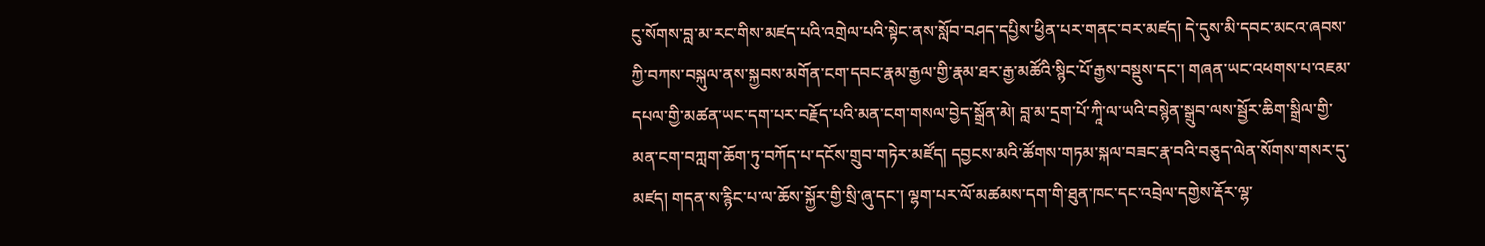ངུ་སོགས་བླ་མ་རང་གིས་མཛད་པའི་འགྲེལ་པའི་སྟེང་ནས་སློབ་བཤད་དཔྱིས་ཕྱིན་པར་གནང་བར་མཛད། དེ་དུས་མི་དབང་མངའ་ཞབས་ཀྱི་བཀས་བསྐུལ་ནས་སྐྱབས་མགོན་ངག་དབང་རྣམ་རྒྱལ་གྱི་རྣམ་ཐར་རྒྱ་མཚོའི་སྙིང་པོ་རྒྱས་བསྡུས་དང་། གཞན་ཡང་འཕགས་པ་འཇམ་དཔལ་གྱི་མཚན་ཡང་དག་པར་བརྗོད་པའི་མན་ངག་གསལ་བྱེད་སྒྲོན་མེ། བླ་མ་དྲག་པོ་ཀཱི་ལ་ཡའི་བསྙེན་སྒྲུབ་ལས་སྦྱོར་ཆིག་སྒྲིལ་གྱི་མན་ངག་བཀླག་ཆོག་ཏུ་བཀོད་པ་དངོས་གྲུབ་གཏེར་མཛོད། དབྱངས་མའི་ཚོགས་གཏམ་སྐལ་བཟང་རྣ་བའི་བཅུད་ལེན་སོགས་གསར་དུ་མཛད། གདན་ས་རྙིང་པ་ལ་ཆོས་སྐྱོར་གྱི་སྲི་ཞུ་དང་། ལྷག་པར་ལོ་མཚམས་དག་གི་ཐུན་ཁང་དང་འབྲེལ་དགྱེས་རྡོར་ལྷ་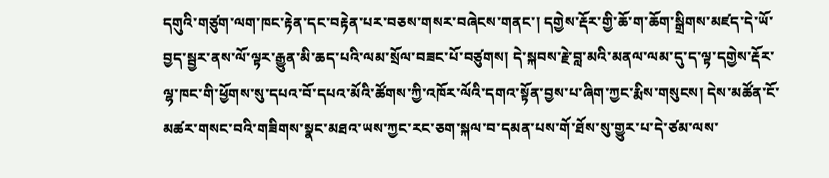དགུའི་གཙུག་ལག་ཁང་རྟེན་དང་བརྟེན་པར་བཅས་གསར་བཞེངས་གནང་། དགྱེས་རྡོར་གྱི་ཆོ་ག་ཆོག་སྒྲིགས་མཛད་དེ་ཡོ་བྱད་སྦྱར་ནས་ལོ་ལྟར་རྒྱུན་མི་ཆད་པའི་ལམ་སྲོལ་བཟང་པོ་བཙུགས། དེ་སྐབས་རྗེ་བླ་མའི་མནལ་ལམ་དུ་ད་ལྟ་དགྱེས་རྡོར་ལྷ་ཁང་གི་ཕྱོགས་སུ་དཔའ་བོ་དཔའ་མོའི་ཚོགས་ཀྱི་འཁོར་ལོའི་དགའ་སྟོན་བྱས་པ་ཞིག་ཀྱང་རྨིས་གསུངས། དེས་མཚོན་ངོ་མཚར་གསང་བའི་གཟིགས་སྣང་མཐའ་ཡས་ཀྱང་རང་ཅག་སྐལ་བ་དམན་པས་གོ་ཐོས་སུ་གྱུར་པ་དེ་ཙམ་ལས་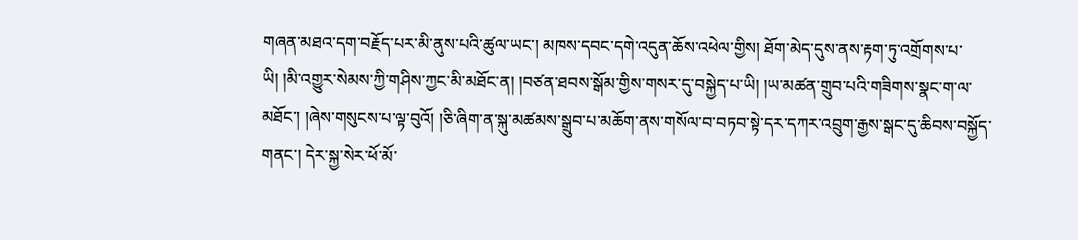གཞན་མཐའ་དག་བརྗོད་པར་མི་ནུས་པའི་ཚུལ་ཡང་། མཁས་དབང་དགེ་འདུན་ཆོས་འཕེལ་གྱིས། ཐོག་མེད་དུས་ནས་རྟག་ཏུ་འགྲོགས་པ་ཡི། །མི་འགྱུར་སེམས་ཀྱི་གཤིས་ཀྱང་མི་མཐོང་ན། །བཙན་ཐབས་སྒོམ་གྱིས་གསར་དུ་བསྐྱེད་པ་ཡི། །ཡ་མཚན་གྲུབ་པའི་གཟིགས་སྣང་ག་ལ་མཐོང་། །ཞེས་གསུངས་པ་ལྟ་བུའོ། །ཅི་ཞིག་ན་སྐུ་མཚམས་སྒྲུབ་པ་མཆོག་ནས་གསོལ་བ་བཏབ་སྟེ་དར་དཀར་འབྲུག་རྒྱས་སྒང་དུ་ཆིབས་བསྐྱོད་གནང་། དེར་སྐྱ་སེར་ཕོ་མོ་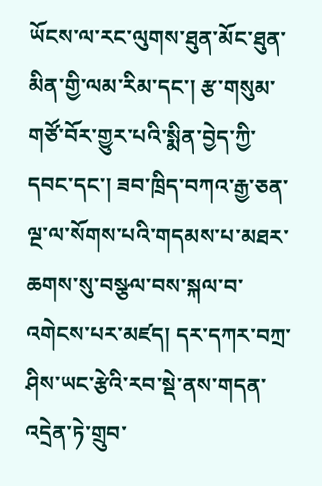ཡོངས་ལ་རང་ལུགས་ཐུན་མོང་ཐུན་མིན་གྱི་ལམ་རིམ་དང་། རྩ་གསུམ་གཙོ་བོར་གྱུར་པའི་སྨིན་བྱེད་ཀྱི་དབང་དང་། ཟབ་ཁྲིད་བཀའ་རྒྱ་ཅན་ལྔ་ལ་སོགས་པའི་གདམས་པ་མཐར་ཆགས་སུ་བསྩལ་བས་སྐལ་བ་འགེངས་པར་མཛད། དར་དཀར་བཀྲ་ཤིས་ཡང་རྩེའི་རབ་སྡེ་ནས་གདན་འདྲེན་ཏེ་གྲུབ་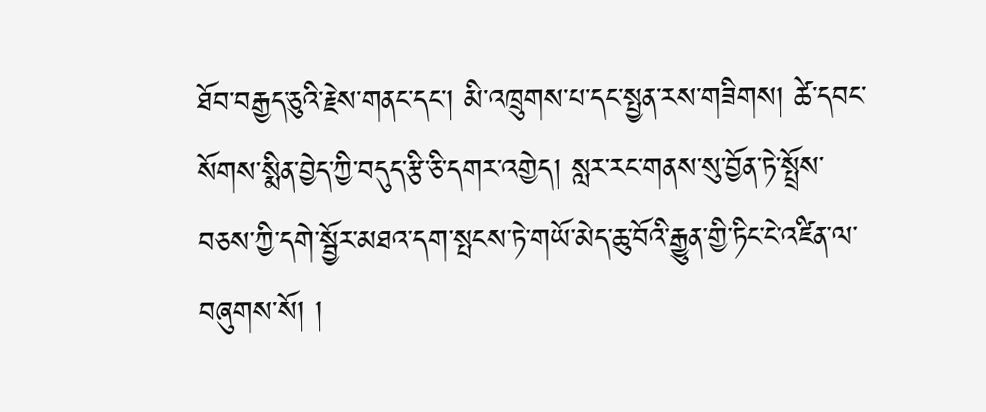ཐོབ་བརྒྱད་ཅུའི་རྗེས་གནང་དང་། མི་འཁྲུགས་པ་དང་སྤྱན་རས་གཟིགས། ཚེ་དབང་སོགས་སྨིན་བྱེད་ཀྱི་བདུད་རྩི་ཅི་དགར་འགྱེད། སླར་རང་གནས་སུ་བྱོན་ཏེ་སྤྲོས་བཅས་ཀྱི་དགེ་སྦྱོར་མཐའ་དག་སྤངས་ཏེ་གཡོ་མེད་ཆུ་བོའི་རྒྱུན་གྱི་ཏིང་ངེ་འཛིན་ལ་བཞུགས་སོ། །